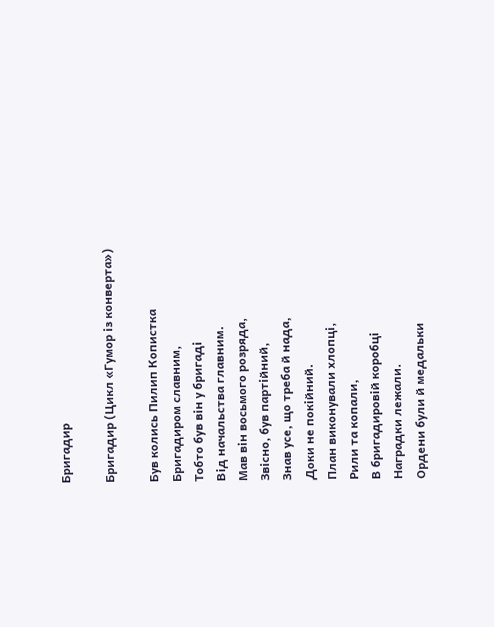Бригадир

Бригадир (Цикл «Гумор із конверта»)

Був колись Пилип Копистка
Бригадиром славним,
Тобто був він у бригаді
Від начальства главним.
Мав він восьмого розряда,
Звісно, був партійний,
Знав усе, що треба й нада,
Доки не покійний.
План виконували хлопці,
Рили та копали,
В бригадировій коробці
Наградки лежали.
Ордени були й медальки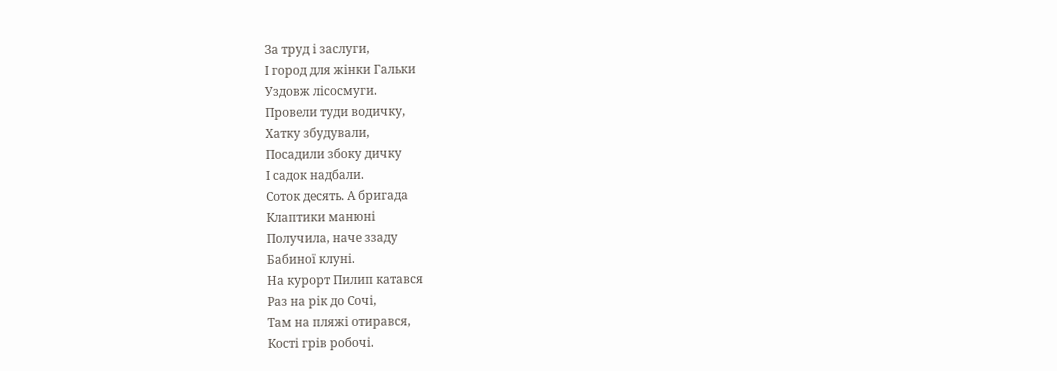За труд і заслуги,
І город для жінки Гальки
Уздовж лісосмуги.
Провели туди водичку,
Хатку збудували,
Посадили збоку дичку
І садок надбали.
Соток десять. А бригада
Клаптики манюні
Получила, наче ззаду
Бабиної клуні.
На курорт Пилип катався
Раз на рік до Сочі,
Там на пляжі отирався,
Кості грів робочі.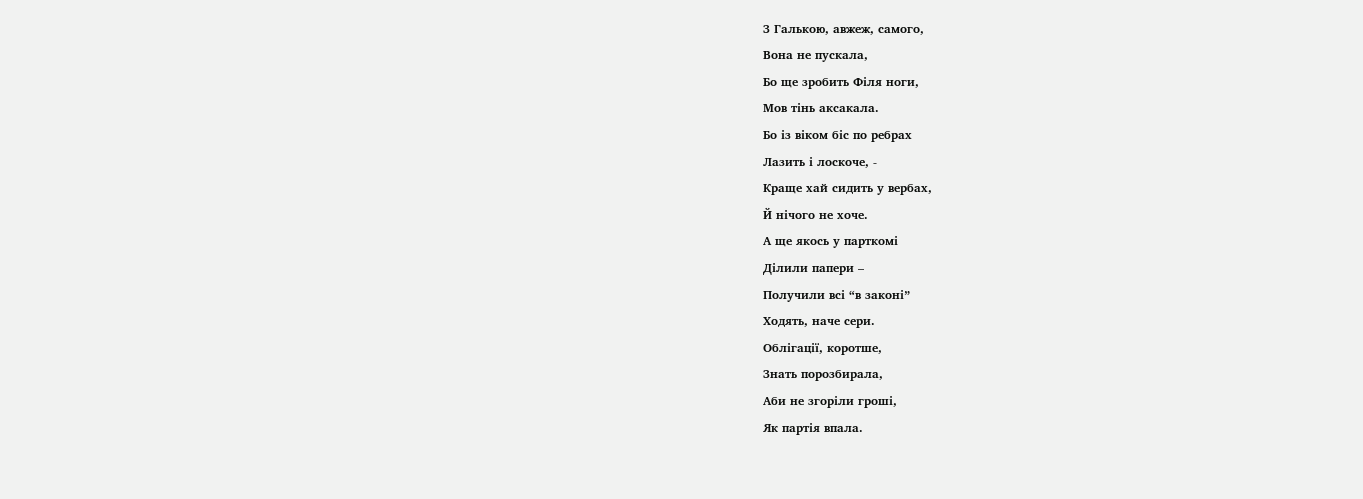З Галькою, авжеж, самого,
Вона не пускала,
Бо ще зробить Філя ноги,
Мов тінь аксакала.
Бо із віком біс по ребрах
Лазить і лоскоче, -
Краще хай сидить у вербах,
Й нічого не хоче.
А ще якось у парткомі
Ділили папери –
Получили всі “в законі”
Ходять, наче сери.
Облігації, коротше,
Знать порозбирала,
Аби не згоріли гроші,
Як партія впала.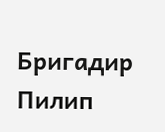Бригадир Пилип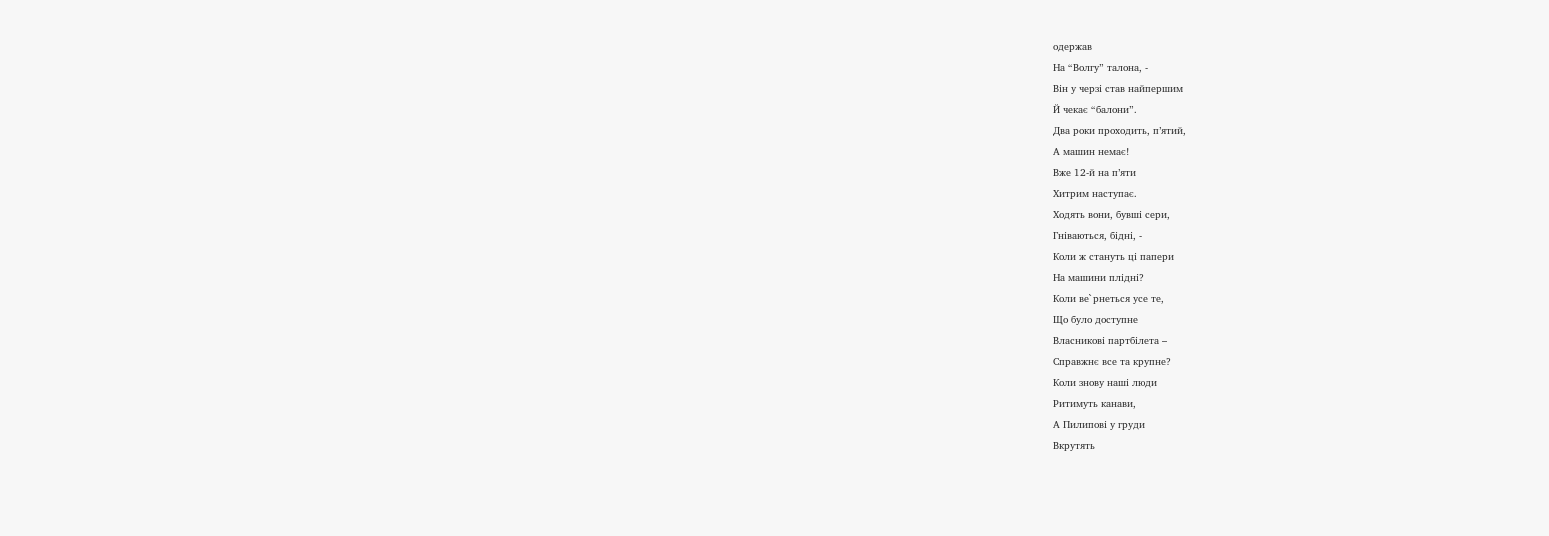одержав
На “Волгу” талона, -
Він у черзі став найпершим
Й чекає “балони”.
Два роки проходить, п’ятий,
А машин немає!
Вже 12-й на п’яти
Хитрим наступає.
Ходять вони, бувші сери,
Гніваються, бідні, -
Коли ж стануть ці папери
На машини плідні?
Коли ве`рнеться усе те,
Що було доступне
Власникові партбілета –
Справжнє все та крупне?
Коли знову наші люди
Ритимуть канави,
А Пилипові у груди
Вкрутять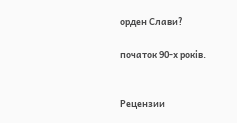орден Слави?

початок 90-х років.


Рецензии